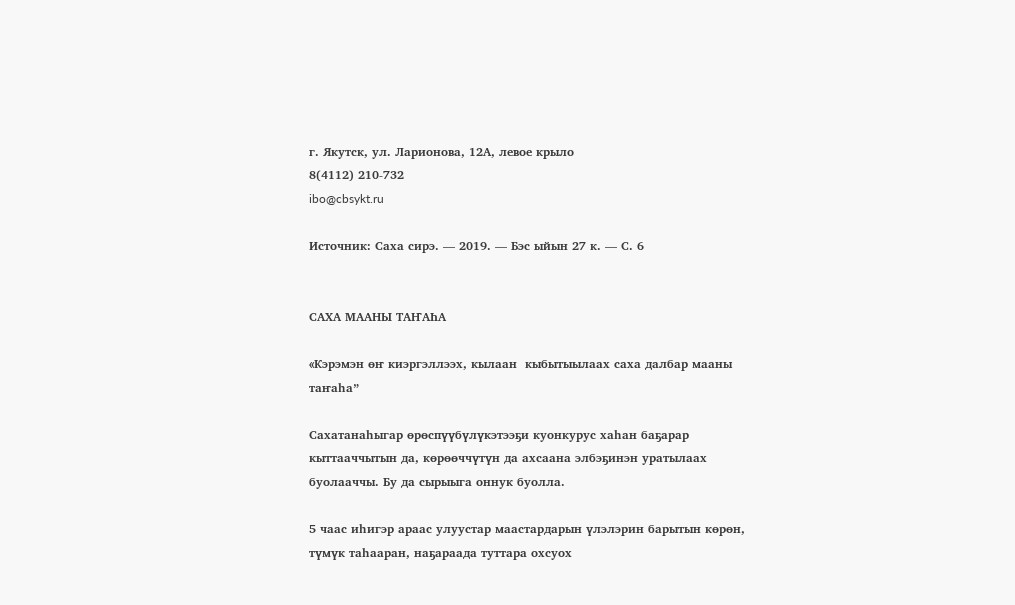г. Якутск, ул. Ларионова, 12А, левое крыло
8(4112) 210-732
ibo@cbsykt.ru

Источник: Саха сирэ. — 2019. — Бэс ыйын 27 к. — С. 6


САХА МААНЫ ТАҤАҺА

«Кэрэмэн өҥ киэргэллээх, кылаан  кыбытыылаах саха далбар мааны таҥаһа”

Сахатанаһыгар өрөспүүбүлүкэтээҕи куонкурус хаһан баҕарар кыттааччытын да, көрөөччүтүн да ахсаана элбэҕинэн уратылаах буолааччы. Бу да сырыыга оннук буолла.

5 чаас иһигэр араас улуустар маастардарын үлэлэрин барытын көрөн, түмүк таһааран, наҕараада туттара охсуох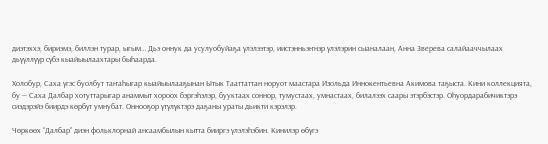диэтэххэ, бириэмэ, биллэн турар, ыгым… Дьэ оннук да усулуобуйаҕа үлэлээтэр, иистэнньэҥнэр үлэлэрин сыаналаан, Анна Зверева салайааччылаах дьүүллүүр сүбэ кыайыылаахтары быһаарда.

Холобур, Саха үгэс буолбут таҥаһыгар кыайыылааҕынан Ытык Тааттаттан норуот маастара Изольда Иннокентьевна Акимова таҕыста. Кини коллекцията, бу — Саха Далбар хотуттарыгар анаммыт хороох бэргэһэлэр, бууктаах соннор, тумустаах, умнастаах, билалээх саары этэрбэстэр. Оһуордарабичиктэрэ сиэдэрэйэ биирдэ көрбүт умнубат. Оннооҕор үтүлүктэрэ даҕаны ураты дьикти кэрэлзр.

Чөркөөх “Далбар” диэн фольклорнай ансаамбылын кытта бииргэ үлэлэһэбин. Кинилэр өбүгэ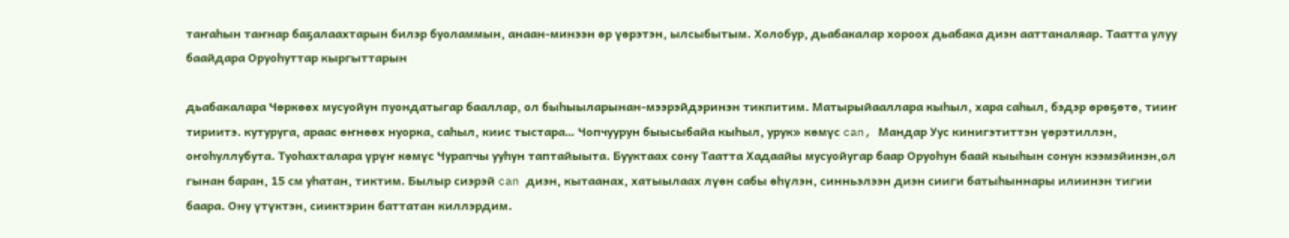таҥаһын таҥнар баҕалаахтарын билэр буоламмын, анаан-минээн өр үөрэтэн, ылсыбытым. Холобур, дьабакалар хороох дьабака диэн ааттаналяар. Таатта улуу баайдара Оруоһуттар кыргыттарын

дьабакалара Чөркөөх мусуойун пуондатыгар бааллар, ол быһыыларынан-мээрэйдэринэн тикпитим. Матырыйааллара кыһыл, хара саһыл, бэдэр өрөҕөтө, тииҥ тириитэ. кутуруга, араас өҥнөөх нуорка, саһыл, киис тыстара… Чопчуурун быысыбайа кыһыл, урук» көмүс can, Мандар Уус кинигэтиттэн үөрэтиллэн, оҥоһуллубута. Туоһахталара үрүҥ көмүс Чурапчы ууһун таптайыыта. Бууктаах сону Таатта Хадаайы мусуойугар баар Оруоһун баай кыыһын сонун кээмэйинэн,ол гынан баран, 15 см уһатан, тиктим. Былыр сиэрэй can диэн, кытаанах, хатыылаах лүөн сабы өһүлэн, синньэлээн диэн сииги батыһыннары илиинэн тигии баара. Ону үтүктэн, сииктэрин баттатан киллэрдим.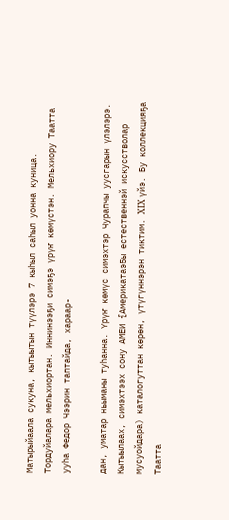Матырыйаала сукуна, кытыытын түүлэрэ 7 кыһыл саһыл уонна куница. Тордуйалара мельхиортан. Иннинээҕи симэҕэ үрүҥ көмүстэн. Мельхиору Таатта ууһа Федор Чээрин таптайда, хараар-

дан, уматар ньыманы туһанна. Үрүҥ көмүс симэхтэр Чурапчы уусгарын үлэлэрэ. Кытыылаах, симэхтээх сону АМЕИ {Америкатаэ5ы естественнэй искусстволар мусуойдара) каталогуттан көрөн, үтүгүннэрэн тиктим. XIX үйэ. Бу коллекцияҕа Таатта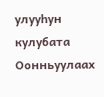улууһун кулубата Оонньуулаах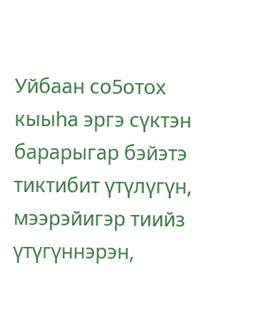Уйбаан со5отох кыыһа эргэ сүктэн барарыгар бэйэтэ тиктибит үтүлүгүн, мээрэйигэр тиийз үтүгүннэрэн,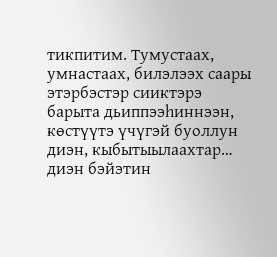тикпитим. Тумустаах, умнастаах, билэлээх саары этэрбэстэр сииктэрэ барыта дьиппээһиннээн, көстүүтэ үчүгэй буоллун диэн, кыбытыылаахтар… диэн бэйэтин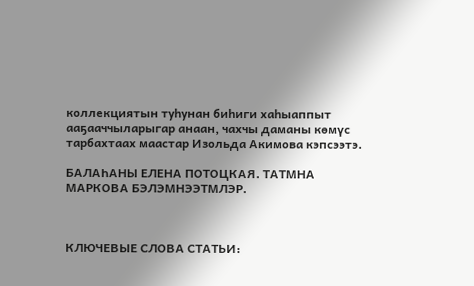коллекциятын туһунан биһиги хаһыаппыт ааҕааччыларыгар анаан, чахчы даманы көмүс тарбахтаах маастар Изольда Акимова кэпсээтэ.

БАЛАҺАНЫ ЕЛЕНА ПОТОЦКАЯ. ТАТМНА МАРКОВА БЭЛЭМНЭЭТМЛЭР.



КЛЮЧЕВЫЕ СЛОВА СТАТЬИ: